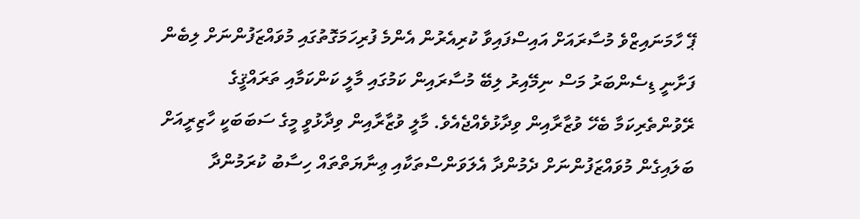ޕޭ ހާމަނައިޒްވެ މުސާރައަށް އައިސްފައިވާ ކުރިއެރުން އެންމެ ފުރިހަމަގޮތުގައި މުވައްޒަފުންނަށް ލިބެން ފަށާނީ ޑިސެންބަރު މަސް ނިމޭއިރު ލިބޭ މުސާރައިން ކަމުގައި މާލީ ކަންކަމާއި ތަރައްޤީގެ ރޭވުންތެރިކަމާ ބެހޭ ވުޒާރާއިން ވިދާޅުވެއްޖެއެވެ. މާލީ ވުޒާރާއިން ވިދާޅުވީ މީގެ ސަބަބަކީ ހާޒިރީއަށް ބަލައިގެން މުވައްޒަފުންނަށް ދެމުންދާ އެލަވަންސްތަކާއި ޢިނާޔަތްތައް ހިސާބު ކުރަމުންދާ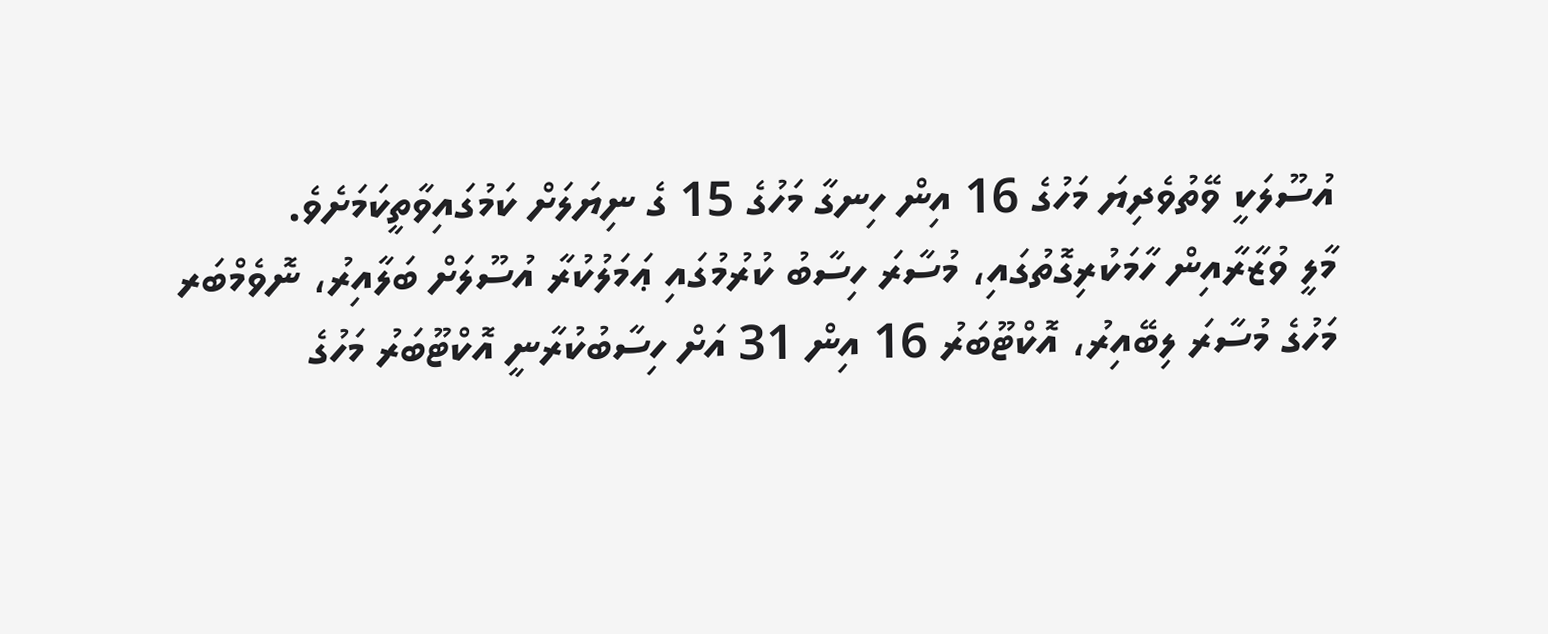އުސޫލަކީ ވޭތުވެދިޔަ މަހުގެ 16 އިން ހިނގާ މަހުގެ 15 ގެ ނިޔަލަށް ކަމުގައިވާތީކަމަށެވެ.
މާލީ ވުޒާރާއިން ހާމަކުރިގޮތުގައި، މުސާރަ ހިސާބު ކުރުމުގައި ޢަމަލުކުރާ އުސޫލަށް ބަލާއިރު، ނޮވެމްބަރ މަހުގެ މުސާރަ ލިބޭއިރު، އޮކްޓޫބަރު 16 އިން 31 އަށް ހިސާބުކުރާނީ އޮކްޓޫބަރު މަހުގެ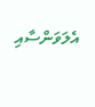އެލަވަންސާއި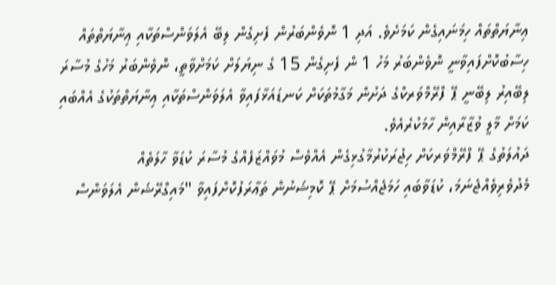ޢިނާޔަތްތައް ހިމަނައިގެން ކަމަށެވެ. އަދި 1 ނޮވެންބަރުން ފެށިގެން ލިބޭ އެލަވަންސްތަކާއި ޢިނާޔަތްތައް ހިސާބުކޮށްފައިވާނީ ނޮވެންބަރު މަހު 1 ން ފެށިގެން 15 ގެ ނިޔަލަށް ކަމަށްވާތީ، ނޮވެންބަރު މަހުގެ މުސާރަ ލިބޭއިރު ލިބޭނީ ޕޭ ފްރޭމްވަރކްގެ ދަށުން މަގާމުތަކަށް ކަނޑައަޅާފައިވާ އެލަވަންސްތަކާއި ޢިނާޔަތްތަކުގެ އެއްބައި ކަމަށް މާލީ ވުޒާރާއިން ހާމަކުރެއެވެ.
ދައުލަތުގެ ޕޭ ފްރޭމްވަރކަށް ހިޖުރަކުރުމާގުޅިގެން އެއްވެސް މުވައްޒަފެއްގެ މުސާރަ ކުޑަވާ ހާލަތެއް މެދުވެރިވެއްޖެނަމަ، ކުޑަވާބައި ހަމަޖެއްސުމަށް ޕޭ ކޮމިޝަނުން ތަޢާރަފުކޮށްފައިވާ "މައިގްރޭޝަން އެލަވަންސް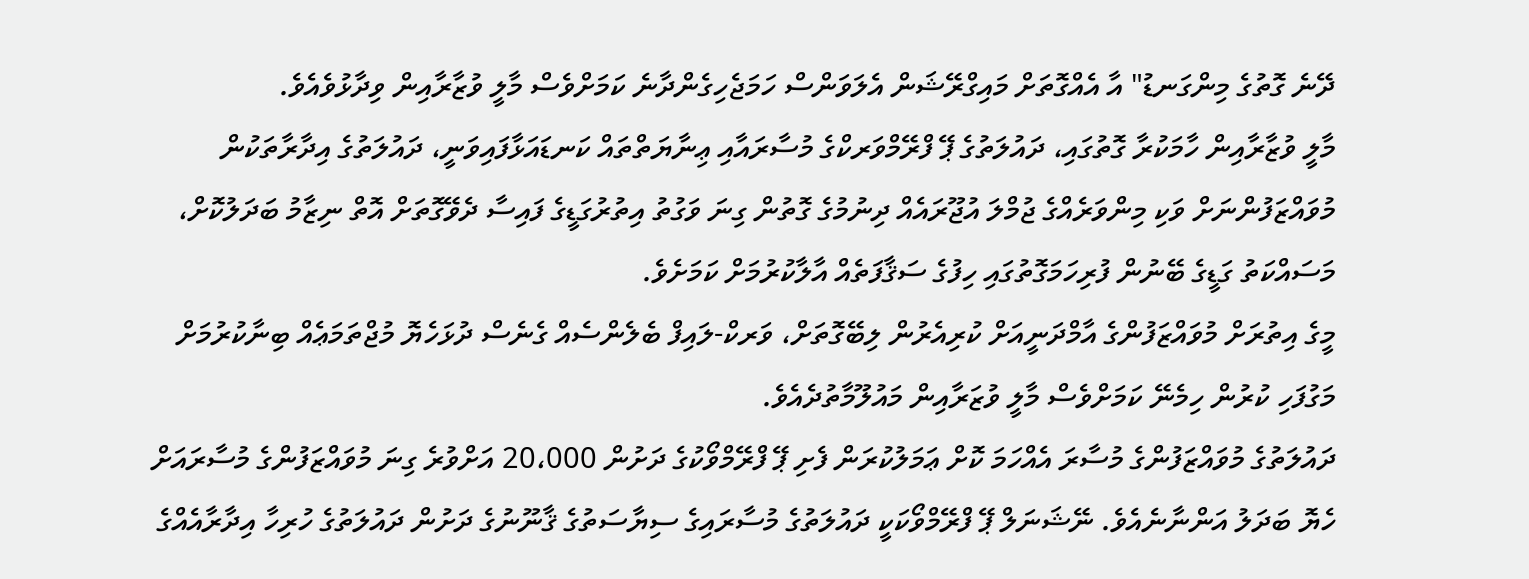ދޭނެ ގޮތުގެ މިންގަނޑު" އާ އެއްގޮތަށް މައިގްރޭޝަން އެލަވަންސް ހަމަޖެހިގެންދާނެ ކަމަށްވެސް މާލީ ވުޒާރާއިން ވިދާޅުވެއެވެ.
މާލީ ވުޒާރާއިން ހާމަކުރާ ގޮތުގައި، ދައުލަތުގެ ޕޭ ފްރޭމްވަރކްގެ މުސާރައާއި ޢިނާޔަތްތައް ކަނޑައަޅާފައިވަނީ، ދައުލަތުގެ އިދާރާތަކުން މުވައްޒަފުންނަށް ވަކި މިންވަރެއްގެ ޖުމްލަ އުޖޫރައެއް ދިނުމުގެ ގޮތުން ގިނަ ވަގުތު އިތުރުގަޑީގެ ފައިސާ ދެވޭގޮތަށް އޮތް ނިޒާމު ބަދަލުކޮށް، މަސައްކަތު ގަޑީގެ ބޭނުން ފުރިހަމަގޮތުގައި ހިފުގެ ސަޤާފަތެއް އާލާކުރުމަށް ކަމަށެވެ.
މީގެ އިތުރަށް މުވައްޒަފުންގެ އާމްދަނީއަށް ކުރިއެރުން ލިބޭގޮތަށް، ވަރކް-ލައިފް ބެލެންސެއް ގެނެސް ދުޅަހެޔޮ މުޖްތަމަޢެއް ބިނާކުރުމަށް މަގުފަހި ކުރުން ހިމެނޭ ކަމަށްވެސް މާލީ ވުޒަރާއިން މައުލޫމާތުދެއެވެ.
ދައުލަތުގެ މުވައްޒަފުންގެ މުސާރަ އެއްހަމަ ކޮށް ޢަމަލުކުރަން ފެށި ޕޭ ފްރޭމްވޯކުގެ ދަށުން 20،000 އަށްވުރެ ގިނަ މުވައްޒަފުންގެ މުސާރައަށް ހެޔޮ ބަދަލު އަންނާނެއެވެ. ނޭޝަނަލް ޕޭ ފްރޭމްވޯކަކީ ދައުލަތުގެ މުސާރައިގެ ސިޔާސަތުގެ ޤާނޫނުގެ ދަށުން ދައުލަތުގެ ހުރިހާ އިދާރާއެއްގެ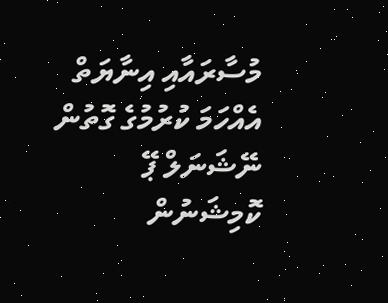މުސާރައާއި އިނާޔަތް އެއްހަމަ ކުރުމުގެ ގޮތުން ނޭޝަނަލް ޕޭ ކޮމިޝަނުން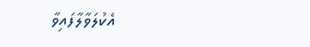އެކުލަވާލާފައިވާ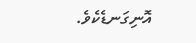އޮނިގަނޑެކެވެ.